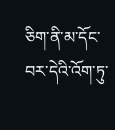ཅིག་ནི་མ་དོང་བར་དེའི་འོག་ཏུ་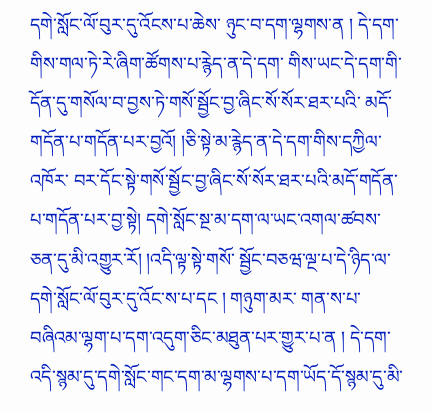དགེ་སློང་ལོ་བུར་དུ་འོངས་པ་ཆེས་ ཉུང་བ་དག་ལྷགས་ན ། དེ་དག་གིས་གལ་ཏེ་རེ་ཞིག་ཚོགས་པ་རྙེད་ན་དེ་དག་ གིས་ཡང་དེ་དག་གི་དོན་དུ་གསོལ་བ་བྱས་ཏེ་གསོ་སྦྱོང་བྱ་ཞིང་སོ་སོར་ཐར་པའི་ མདོ་གདོན་པ་གདོན་པར་བྱའོ། །ཅི་སྟེ་མ་རྙེད་ན་དེ་དག་གིས་དཀྱིལ་འཁོར་ བར་དོང་སྟེ་གསོ་སྦྱོང་བྱ་ཞིང་སོ་སོར་ཐར་པའི་མདོ་གདོན་པ་གདོན་པར་བྱ་སྟེ། དགེ་སློང་སྔ་མ་དག་ལ་ཡང་འགལ་ཚབས་ཅན་དུ་མི་འགྱུར་རོ། །འདི་ལྟ་སྟེ་གསོ་ སྦྱོང་བཅཝ་ལྔ་པ་དེ་ཉིད་ལ་དགེ་སློང་ལོ་བུར་དུ་འོང་ས་པ་དང ། གཉུག་མར་ གན་ས་པ་བཞིའམ་ལྷག་པ་དག་འདུག་ཅིང་མཐུན་པར་གྱུར་པ་ན ། དེ་དག་ འདི་སྙམ་དུ་དགེ་སློང་གང་དག་མ་ལྷགས་པ་དག་ཡོད་དོ་སྙམ་དུ་མི་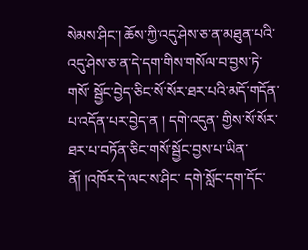སེམས་ཤིང་། ཆོས་ཀྱི་འདུ་ཤེས་ཅ་ན་མཐུན་པའི་འདུ་ཤེས་ཅ་ན་དེ་དག་གིས་གསོལ་བ་བྱས་ཏེ་གསོ་ སྦྱོང་བྱེད་ཅིང་སོ་སོར་ཐར་པའི་མདོ་གདོན་པ་འདོན་པར་བྱེད་ན ། དགེ་འདུན་ གྱིས་སོ་སོར་ཐར་པ་བཏོན་ཅིང་གསོ་སྦྱོང་བྱས་པ་ཡིན་ནོ། །འཁོར་དེ་ལང་ས་ཤིང་ དགེ་སློང་དག་དོང་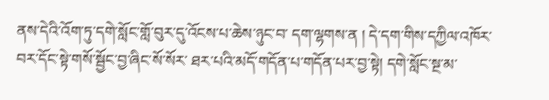ནས་དེའི་འོག་ཏུ་དགེ་སློང་གློ་བུར་དུ་འོངས་པ་ཆེས་ཉུང་བ་ དག་ལྷགས་ན ། དེ་དག་གིས་དཀྱིལ་འཁོར་བར་དོང་སྟེ་གསོ་སྦྱོང་བྱ་ཞིང་སོ་སོར་ ཐར་པའི་མདོ་གདོན་པ་གདོན་པར་བྱ་སྟེ། དགེ་སློང་སྔ་མ་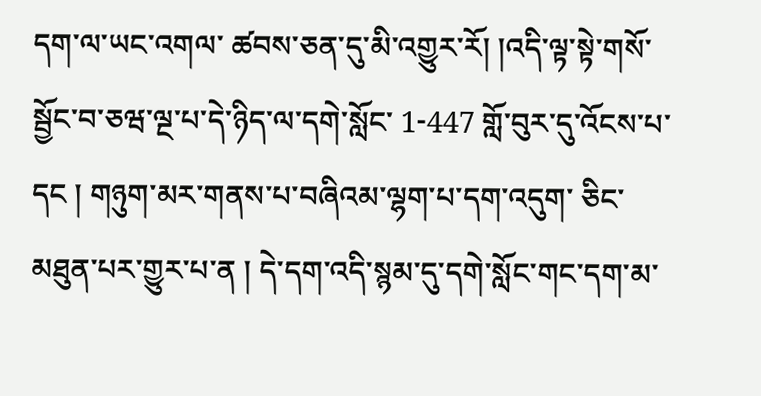དག་ལ་ཡང་འགལ་ ཚབས་ཅན་དུ་མི་འགྱུར་རོ། །འདི་ལྟ་སྟེ་གསོ་སྦྱོང་བ་ཅཝ་ལྔ་པ་དེ་ཉིད་ལ་དགེ་སློང་ 1-447 གློ་བུར་དུ་འོངས་པ་དང ། གཉུག་མར་གནས་པ་བཞིའམ་ལྷག་པ་དག་འདུག་ ཅིང་མཐུན་པར་གྱུར་པ་ན ། དེ་དག་འདི་སྙམ་དུ་དགེ་སློང་གང་དག་མ་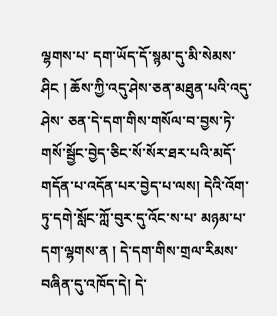ལྷགས་པ་ དག་ཡོད་དོ་སྙམ་དུ་མི་སེམས་ཤིང ། ཆོས་ཀྱི་འདུ་ཤེས་ཅན་མཐུན་པའི་འདུ་ཤེས་ ཅན་དེ་དག་གིས་གསོལ་བ་བྱས་ཏེ་གསོ་སྦྱོང་བྱེད་ཅིང་སོ་སོར་ཐར་པའི་མདོ་ གདོན་པ་འདོན་པར་བྱེད་པ་ལས། དེའི་འོག་ཏུ་དགེ་སློང་ཀློ་བུར་དུ་འོང་ས་པ་ མཉམ་པ་དག་ལྷགས་ན ། དེ་དག་གིས་གྲལ་རིམས་བཞིན་དུ་འཁོད་དེ། དེ་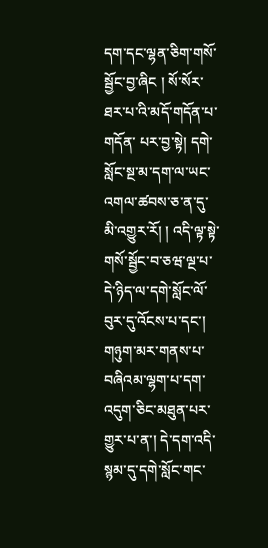དག་དང་ལྷན་ཅིག་གསོ་སྦྱོང་བྱ་ཞིང ། སོ་སོར་ཐར་པ་འི་མདོ་གདོན་པ་གདོན་ པར་བྱ་སྟེ། དགེ་སློང་སྔ་མ་དག་ལ་ཡང་འགལ་ཚབས་ཅ་ན་དུ་མི་འགྱུར་རོ། ། འདི་ལྟ་སྟེ་གསོ་སྦྱོང་བ་ཅཝ་ལྔ་པ་དེ་ཉིད་ལ་དགེ་སློང་ལོ་བུར་དུ་འོངས་པ་དང་། གཉུག་མར་གནས་པ་བཞིའམ་ལྷག་པ་དག་འདུག་ཅིང་མཐུན་པར་གྱུར་པ་ན་། དེ་དག་འདི་སྙམ་དུ་དགེ་སློང་གང་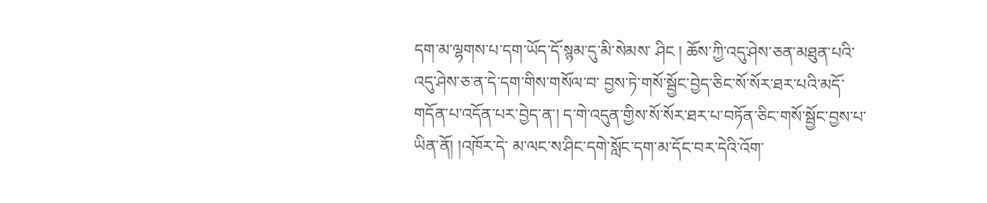དག་མ་ལྷགས་པ་དག་ཡོད་དོ་སྙམ་དུ་མི་སེམས་ ཤིང ། ཆོས་ཀྱི་འདུ་ཤེས་ཅན་མཐུན་པའི་འདུ་ཤེས་ཅ་ན་དེ་དག་གིས་གསོལ་བ་ བྱས་ཏེ་གསོ་སྦྱོང་བྱེད་ཅིང་སོ་སོར་ཐར་པའི་མདོ་གདོན་པ་འདོན་པར་བྱེད་ན་། ད་གེ་འདུན་གྱིས་སོ་སོར་ཐར་པ་བཏོན་ཅིང་གསོ་སྦྱོང་བྱས་པ་ཡིན་ནོ། །འཁོར་དེ་ མ་ལང་ས་ཤིང་དགེ་སློང་དག་མ་དོང་བར་དེའི་འོག་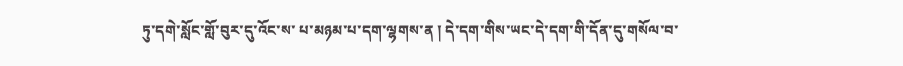ཏུ་དགེ་སློང་གློ་བུར་དུ་འོང་ས་ པ་མཉམ་པ་དག་ལྷགས་ན ། དེ་དག་གིས་ཡང་དེ་དག་གི་དོན་དུ་གསོལ་བ་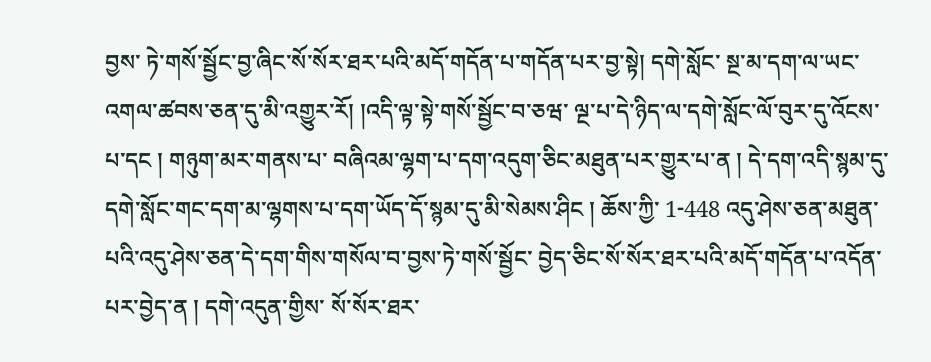བྱས་ ཏེ་གསོ་སྦྱོང་བྱ་ཞིང་སོ་སོར་ཐར་པའི་མདོ་གདོན་པ་གདོན་པར་བྱ་སྟེ། དགེ་སློང་ སྔ་མ་དག་ལ་ཡང་འགལ་ཚབས་ཅན་དུ་མི་འགྱུར་རོ། །འདི་ལྟ་སྟེ་གསོ་སྦྱོང་བ་ཅཝ་ ལྔ་པ་དེ་ཉིད་ལ་དགེ་སློང་ལོ་བུར་དུ་འོངས་པ་དང ། གཉུག་མར་གནས་པ་ བཞིའམ་ལྷག་པ་དག་འདུག་ཅིང་མཐུན་པར་གྱུར་པ་ན ། དེ་དག་འདི་སྙམ་དུ་ དགེ་སློང་གང་དག་མ་ལྷགས་པ་དག་ཡོད་དོ་སྙམ་དུ་མི་སེམས་ཤིང ། ཆོས་ཀྱི་ 1-448 འདུ་ཤེས་ཅན་མཐུན་པའི་འདུ་ཤེས་ཅན་དེ་དག་གིས་གསོལ་བ་བྱས་ཏེ་གསོ་སྦྱོང་ བྱེད་ཅིང་སོ་སོར་ཐར་པའི་མདོ་གདོན་པ་འདོན་པར་བྱེད་ན ། དགེ་འདུན་གྱིས་ སོ་སོར་ཐར་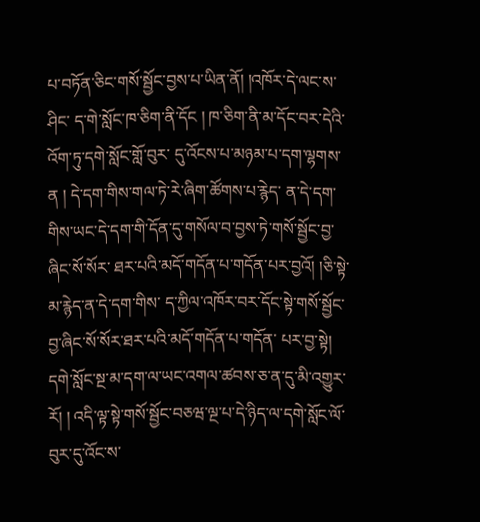པ་བཏོན་ཅིང་གསོ་སྦྱོང་བྱས་པ་ཡིན་ནོ། །འཁོར་དེ་ལང་ས་ཤིང་ ད་གེ་སློང་ཁ་ཅིག་ནི་དོང ། ཁ་ཅིག་ནི་མ་དོང་བར་དེའི་འོག་ཏུ་དགེ་སློང་གློ་བུར་ དུ་འོངས་པ་མཉམ་པ་དག་ལྷགས་ན ། དེ་དག་གིས་གལ་ཏེ་རེ་ཞིག་ཚོགས་པ་རྙེད་ ན་དེ་དག་གིས་ཡང་དེ་དག་གི་དོན་དུ་གསོལ་བ་བྱས་ཏེ་གསོ་སྦྱོང་བྱ་ཞིང་སོ་སོར་ ཐར་པའི་མདོ་གདོན་པ་གདོན་པར་བྱའོ། །ཅི་སྟེ་མ་རྙེད་ན་དེ་དག་གིས་ ད་ཀྱིལ་འཁོར་བར་དོང་སྟེ་གསོ་སྦྱོང་བྱ་ཞིང་སོ་སོར་ཐར་པའི་མདོ་གདོན་པ་གདོན་ པར་བྱ་སྟེ། དགེ་སློང་སྔ་མ་དག་ལ་ཡང་འགལ་ཚབས་ཅ་ན་དུ་མི་འགྱུར་རོ། ། འདི་ལྟ་སྟེ་གསོ་སྦྱོང་བཅཝ་ལྔ་པ་དེ་ཉིད་ལ་དགེ་སློང་ལོ་བུར་དུ་འོང་ས་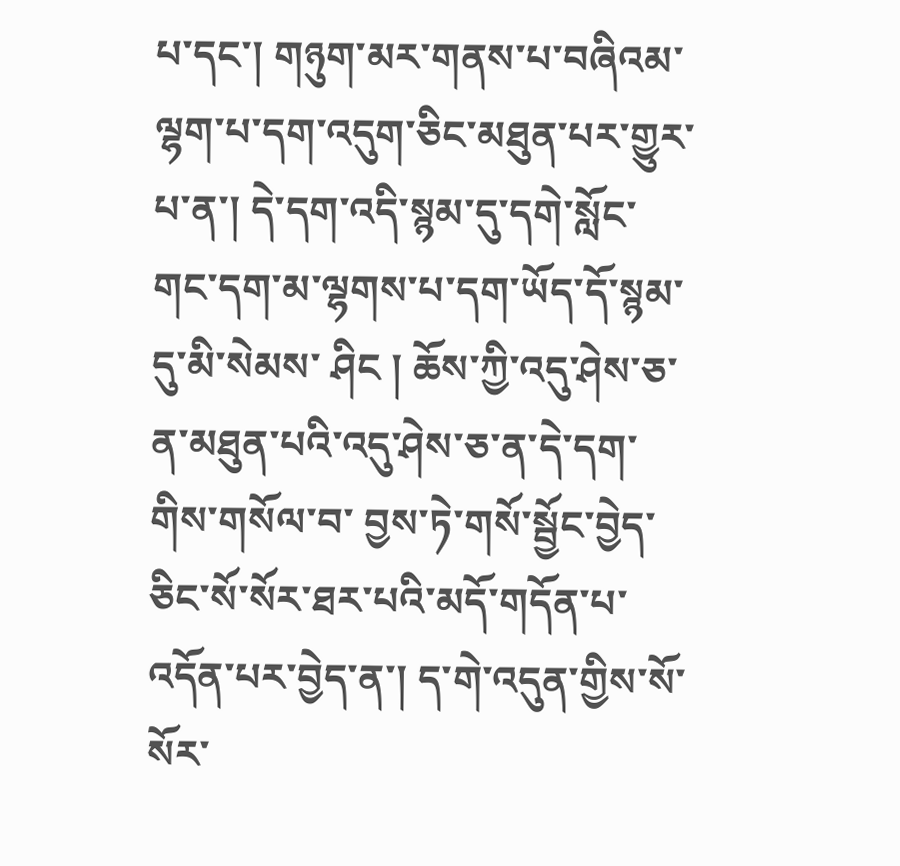པ་དང་། གཉུག་མར་གནས་པ་བཞིའམ་ལྷག་པ་དག་འདུག་ཅིང་མཐུན་པར་གྱུར་པ་ན་། དེ་དག་འདི་སྙམ་དུ་དགེ་སློང་གང་དག་མ་ལྷགས་པ་དག་ཡོད་དོ་སྙམ་དུ་མི་སེམས་ ཤིང ། ཆོས་ཀྱི་འདུ་ཤེས་ཅ་ན་མཐུན་པའི་འདུ་ཤེས་ཅ་ན་དེ་དག་གིས་གསོལ་བ་ བྱས་ཏེ་གསོ་སྦྱོང་བྱེད་ཅིང་སོ་སོར་ཐར་པའི་མདོ་གདོན་པ་འདོན་པར་བྱེད་ན་། ད་གེ་འདུན་གྱིས་སོ་སོར་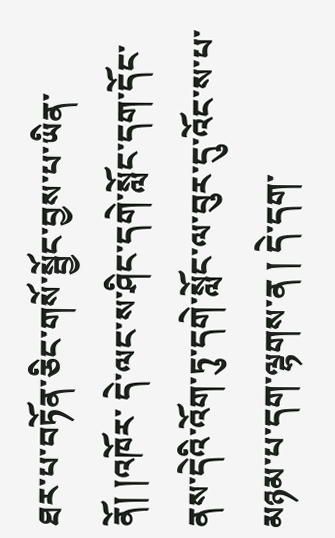ཐར་པ་བཏོན་ཅིང་གསོ་སྦྱོང་བྱས་པ་ཡིན་ནོ། །འཁོར་ དེ་ལང་ས་ཤིང་དགེ་སློང་དག་དོང་ནས་དེའི་འོག་ཏུ་དགེ་སློང་ལ་བུར་དུ་འོང་ས་པ་ མཉམ་པ་དག་ལྷགས་ན ། དེ་དག་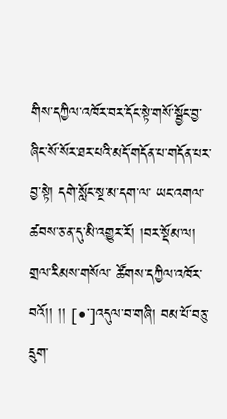གིས་དཀྱིལ་འཁོར་བར་དོང་སྟེ་གསོ་སྦྱོང་བྱ་ ཞིང་སོ་སོར་ཐར་པའི་མདོ་གདོན་པ་གདོན་པར་བྱ་སྟེ། དགེ་སློང་སྔ་མ་དག་ལ་ ཡང་འགལ་ཚབས་ཅ་ན་དུ་མི་འགྱུར་རོ། །བར་སྡོམ་ལ། གྲལ་རིམས་གསོལ་ ཚོགས་དཀྱིལ་འཁོར་བའོ།། །། [•་]འདུལ་བ་གཞི། བམ་པོ་བཅུ་དྲུག་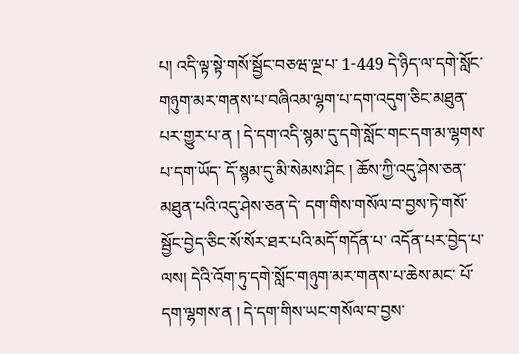པ། འདི་ལྟ་སྟེ་གསོ་སྦྱོང་བཅཝ་ལྔ་པ་ 1-449 དེ་ཉིད་ལ་དགེ་སློང་གཉུག་མར་གནས་པ་བཞིའམ་ལྷག་པ་དག་འདུག་ཅིང་མཐུན་ པར་གྱུར་པ་ན ། དེ་དག་འདི་སྙམ་དུ་དགེ་སློང་གང་དག་མ་ལྷགས་པ་དག་ཡོད་ དོ་སྙམ་དུ་མི་སེམས་ཤིང ། ཆོས་ཀྱི་འདུ་ཤེས་ཅན་མཐུན་པའི་འདུ་ཤེས་ཅན་དེ་ དག་གིས་གསོལ་བ་བྱས་ཏེ་གསོ་སྦྱོང་བྱེད་ཅིང་སོ་སོར་ཐར་པའི་མདོ་གདོན་པ་ འདོན་པར་བྱེད་པ་ལས། དེའི་འོག་ཏུ་དགེ་སློང་གཉུག་མར་གནས་པ་ཆེས་མང་ པོ་དག་ལྷགས་ན ། དེ་དག་གིས་ཡང་གསོལ་བ་བྱས་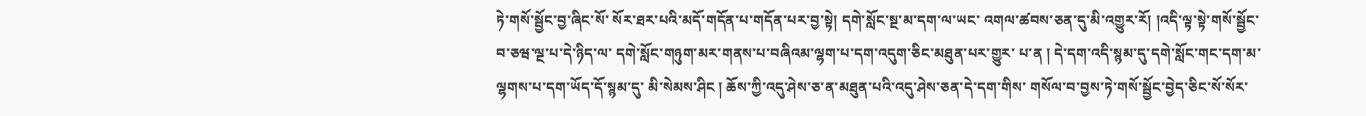ཏེ་གསོ་སྦྱོང་བྱ་ཞིང་སོ་ སོར་ཐར་པའི་མདོ་གདོན་པ་གདོན་པར་བྱ་སྟེ། དགེ་སློང་སྔ་མ་དག་ལ་ཡང་ འགལ་ཚབས་ཅན་དུ་མི་འགྱུར་རོ། །འདི་ལྟ་སྟེ་གསོ་སྦྱོང་བ་ཅཝ་ལྔ་པ་དེ་ཉིད་ལ་ དགེ་སློང་གཉུག་མར་གནས་པ་བཞིའམ་ལྷག་པ་དག་འདུག་ཅིང་མཐུན་པར་གྱུར་ པ་ན ། དེ་དག་འདི་སྙམ་དུ་དགེ་སློང་གང་དག་མ་ལྷགས་པ་དག་ཡོད་དོ་སྙམ་དུ་ མི་སེམས་ཤིང ། ཆོས་ཀྱི་འདུ་ཤེས་ཅ་ན་མཐུན་པའི་འདུ་ཤེས་ཅན་དེ་དག་གིས་ གསོལ་བ་བྱས་ཏེ་གསོ་སྦྱོང་བྱེད་ཅིང་སོ་སོར་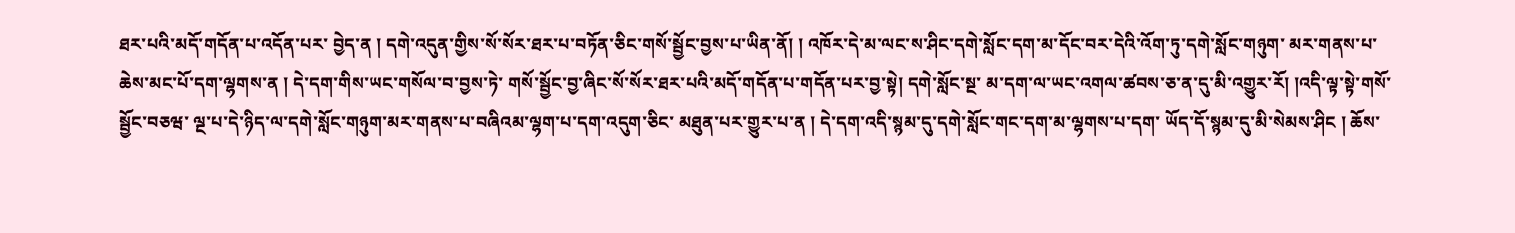ཐར་པའི་མདོ་གདོན་པ་འདོན་པར་ བྱེད་ན ། དགེ་འདུན་གྱིས་སོ་སོར་ཐར་པ་བཏོན་ཅིང་གསོ་སྦྱོང་བྱས་པ་ཡིན་ནོ། ། འཁོར་དེ་མ་ལང་ས་ཤིང་དགེ་སློང་དག་མ་དོང་བར་དེའི་འོག་ཏུ་དགེ་སློང་གཉུག་ མར་གནས་པ་ཆེས་མང་པོ་དག་ལྷགས་ན ། དེ་དག་གིས་ཡང་གསོལ་བ་བྱས་ཏེ་ གསོ་སྦྱོང་བྱ་ཞིང་སོ་སོར་ཐར་པའི་མདོ་གདོན་པ་གདོན་པར་བྱ་སྟེ། དགེ་སློང་སྔ་ མ་དག་ལ་ཡང་འགལ་ཚབས་ཅ་ན་དུ་མི་འགྱུར་རོ། །འདི་ལྟ་སྟེ་གསོ་སྦྱོང་བཅཝ་ ལྔ་པ་དེ་ཉིད་ལ་དགེ་སློང་གཉུག་མར་གནས་པ་བཞིའམ་ལྷག་པ་དག་འདུག་ཅིང་ མཐུན་པར་གྱུར་པ་ན ། དེ་དག་འདི་སྙམ་དུ་དགེ་སློང་གང་དག་མ་ལྷགས་པ་དག་ ཡོད་དོ་སྙམ་དུ་མི་སེམས་ཤིང ། ཆོས་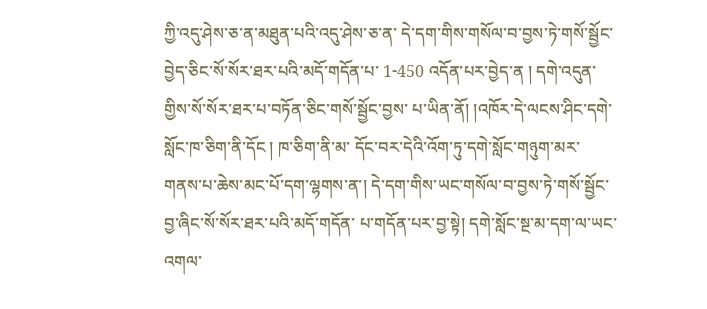ཀྱི་འདུ་ཤེས་ཅ་ན་མཐུན་པའི་འདུ་ཤེས་ཅ་ན་ དེ་དག་གིས་གསོལ་བ་བྱས་ཏེ་གསོ་སྦྱོང་བྱེད་ཅིང་སོ་སོར་ཐར་པའི་མདོ་གདོན་པ་ 1-450 འདོན་པར་བྱེད་ན ། དགེ་འདུན་གྱིས་སོ་སོར་ཐར་པ་བཏོན་ཅིང་གསོ་སྦྱོང་བྱས་ པ་ཡིན་ནོ། །འཁོར་དེ་ལངས་ཤིང་དགེ་སློང་ཁ་ཅིག་ནི་དོང ། ཁ་ཅིག་ནི་མ་ དོང་བར་དེའི་འོག་ཏུ་དགེ་སློང་གཉུག་མར་གནས་པ་ཆེས་མང་པོ་དག་ལྷགས་ན་། དེ་དག་གིས་ཡང་གསོལ་བ་བྱས་ཏེ་གསོ་སྦྱོང་བྱ་ཞིང་སོ་སོར་ཐར་པའི་མདོ་གདོན་ པ་གདོན་པར་བྱ་སྟེ། དགེ་སློང་སྔ་མ་དག་ལ་ཡང་འགལ་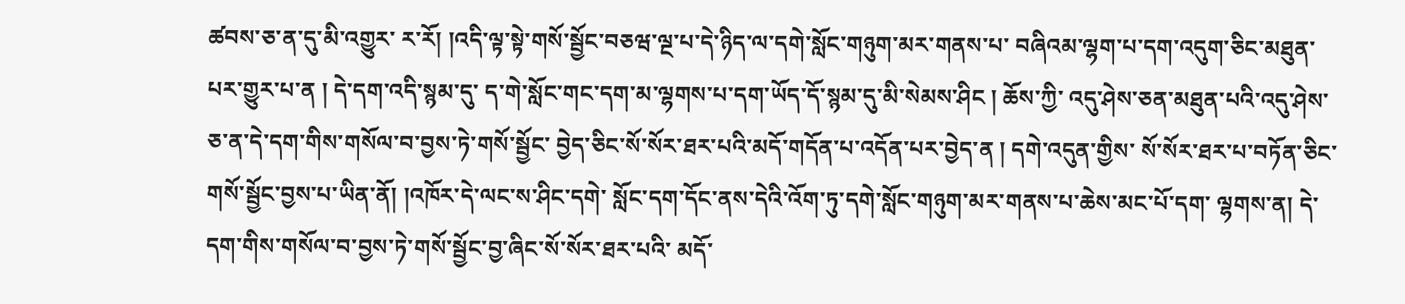ཚབས་ཅ་ན་དུ་མི་འགྱུར་ ར་རོ། །འདི་ལྟ་སྟེ་གསོ་སྦྱོང་བཅཝ་ལྔ་པ་དེ་ཉིད་ལ་དགེ་སློང་གཉུག་མར་གནས་པ་ བཞིའམ་ལྷག་པ་དག་འདུག་ཅིང་མཐུན་པར་གྱུར་པ་ན ། དེ་དག་འདི་སྙམ་དུ་ ད་གེ་སློང་གང་དག་མ་ལྷགས་པ་དག་ཡོད་དོ་སྙམ་དུ་མི་སེམས་ཤིང ། ཆོས་ཀྱི་ འདུ་ཤེས་ཅན་མཐུན་པའི་འདུ་ཤེས་ཅ་ན་དེ་དག་གིས་གསོལ་བ་བྱས་ཏེ་གསོ་སྦྱོང་ བྱེད་ཅིང་སོ་སོར་ཐར་པའི་མདོ་གདོན་པ་འདོན་པར་བྱེད་ན ། དགེ་འདུན་གྱིས་ སོ་སོར་ཐར་པ་བཏོན་ཅིང་གསོ་སྦྱོང་བྱས་པ་ཡིན་ནོ། །འཁོར་དེ་ལང་ས་ཤིང་དགེ་ སློང་དག་དོང་ནས་དེའི་འོག་ཏུ་དགེ་སློང་གཉུག་མར་གནས་པ་ཆེས་མང་པོ་དག་ ལྷགས་ན། དེ་དག་གིས་གསོལ་བ་བྱས་ཏེ་གསོ་སྦྱོང་བྱ་ཞིང་སོ་སོར་ཐར་པའི་ མདོ་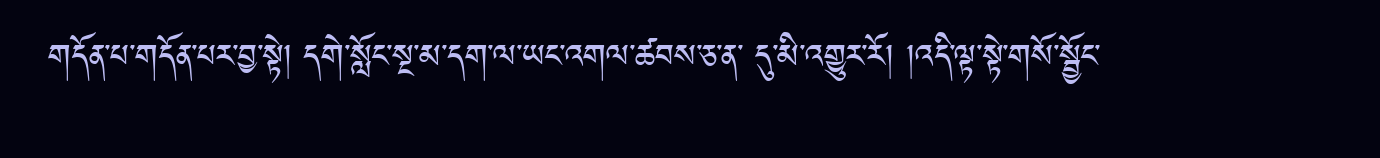གདོན་པ་གདོན་པར་བྱ་སྟེ། དགེ་སློང་སྔ་མ་དག་ལ་ཡང་འགལ་ཚབས་ཅ་ན་ དུ་མི་འགྱུར་རོ། །འདི་ལྟ་སྟེ་གསོ་སྦྱོང་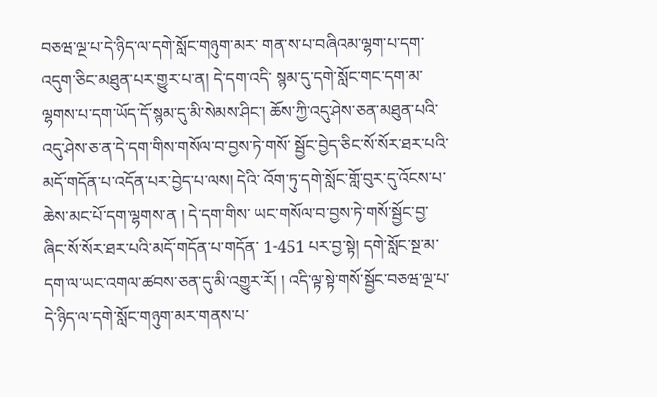བཅཝ་ལྔ་པ་དེ་ཉིད་ལ་དགེ་སློང་གཉུག་མར་ གན་ས་པ་བཞིའམ་ལྷག་པ་དག་འདུག་ཅིང་མཐུན་པར་གྱུར་པ་ན། དེ་དག་འདི་ སྙམ་དུ་དགེ་སློང་གང་དག་མ་ལྷགས་པ་དག་ཡོད་དོ་སྙམ་དུ་མི་སེམས་ཤིང་། ཆོས་ཀྱི་འདུ་ཤེས་ཅན་མཐུན་པའི་འདུ་ཤེས་ཅ་ན་དེ་དག་གིས་གསོལ་བ་བྱས་ཏེ་གསོ་ སྦྱོང་བྱེད་ཅིང་སོ་སོར་ཐར་པའི་མདོ་གདོན་པ་འདོན་པར་བྱེད་པ་ལས། དེའི་ འོག་ཏུ་དགེ་སློང་གློ་བུར་དུ་འོངས་པ་ཆེས་མང་པོ་དག་ལྷགས་ན ། དེ་དག་གིས་ ཡང་གསོལ་བ་བྱས་ཏེ་གསོ་སྦྱོང་བྱ་ཞིང་སོ་སོར་ཐར་པའི་མདོ་གདོན་པ་གདོན་ 1-451 པར་བྱ་སྟེ། དགེ་སློང་སྔ་མ་དག་ལ་ཡང་འགལ་ཚབས་ཅན་དུ་མི་འགྱུར་རོ། ། འདི་ལྟ་སྟེ་གསོ་སྦྱོང་བཅཝ་ལྔ་པ་དེ་ཉིད་ལ་དགེ་སློང་གཉུག་མར་གནས་པ་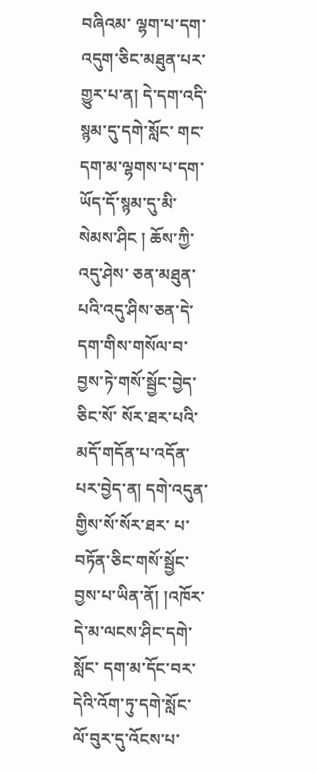བཞིའམ་ ལྷག་པ་དག་འདུག་ཅིང་མཐུན་པར་གྱུར་པ་ན། དེ་དག་འདི་སྙམ་དུ་དགེ་སློང་ གང་དག་མ་ལྷགས་པ་དག་ཡོད་དོ་སྙམ་དུ་མི་སེམས་ཤིང ། ཆོས་ཀྱི་འདུ་ཤེས་ ཅན་མཐུན་པའི་འདུ་ཤིས་ཅན་དེ་དག་གིས་གསོལ་བ་བྱས་ཏེ་གསོ་སྦྱོང་བྱེད་ཅིང་སོ་ སོར་ཐར་པའི་མདོ་གདོན་པ་འདོན་པར་བྱེད་ན། དགེ་འདུན་གྱིས་སོ་སོར་ཐར་ པ་བཏོན་ཅིང་གསོ་སྦྱོང་བྱས་པ་ཡིན་ནོ། །འཁོར་དེ་མ་ལངས་ཤིང་དགེ་སློང་ དག་མ་དོང་བར་དེའི་འོག་ཏུ་དགེ་སློང་ལོ་བུར་དུ་འོངས་པ་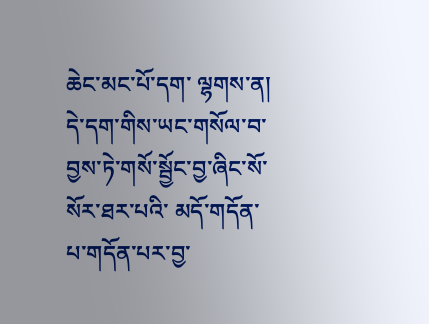ཆེང་མང་པོ་དག་ ལྷགས་ན། དེ་དག་གིས་ཡང་གསོལ་བ་བྱས་ཏེ་གསོ་སྦྱོང་བྱ་ཞིང་སོ་སོར་ཐར་པའི་ མདོ་གདོན་པ་གདོན་པར་བྱ་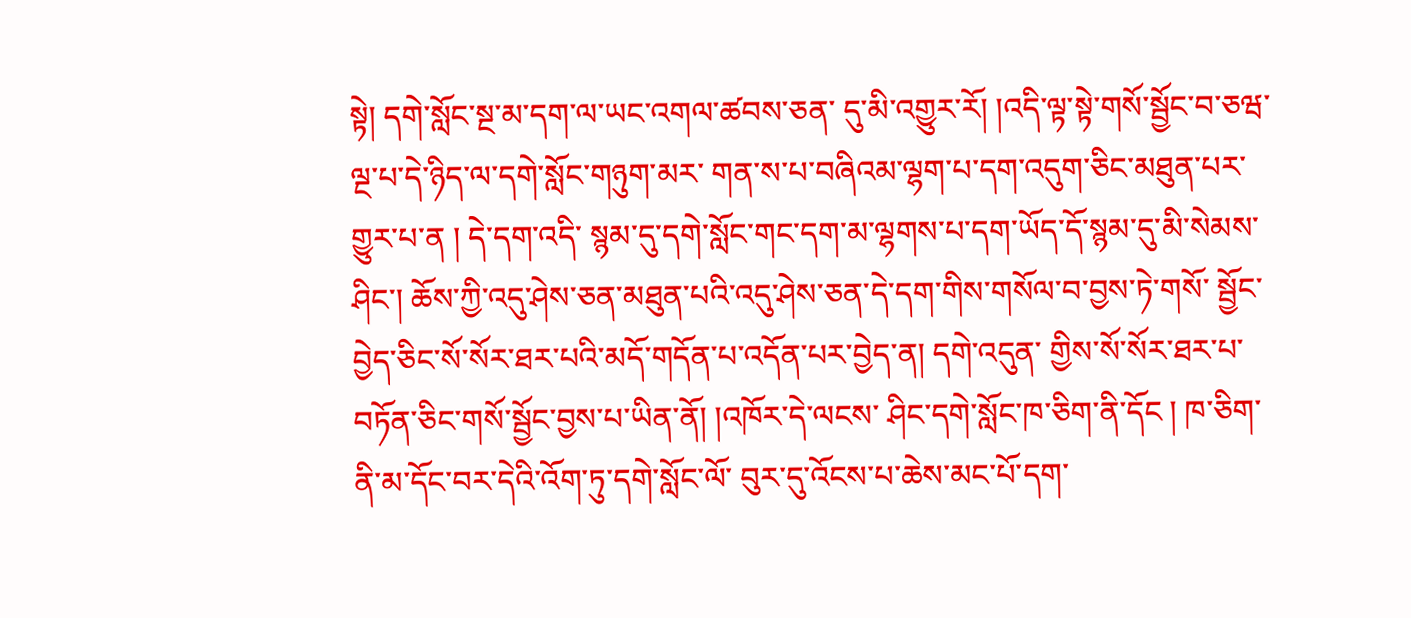སྟེ། དགེ་སློང་སྔ་མ་དག་ལ་ཡང་འགལ་ཚབས་ཅན་ དུ་མི་འགྱུར་རོ། །འདི་ལྟ་སྟེ་གསོ་སྦྱོང་བ་ཅཝ་ལྔ་པ་དེ་ཉིད་ལ་དགེ་སློང་གཉུག་མར་ གན་ས་པ་བཞིའམ་ལྷག་པ་དག་འདུག་ཅིང་མཐུན་པར་གྱུར་པ་ན ། དེ་དག་འདི་ སྙམ་དུ་དགེ་སློང་གང་དག་མ་ལྷགས་པ་དག་ཡོད་དོ་སྙམ་དུ་མི་སེམས་ཤིང་། ཆོས་ཀྱི་འདུ་ཤེས་ཅན་མཐུན་པའི་འདུ་ཤེས་ཅན་དེ་དག་གིས་གསོལ་བ་བྱས་ཏེ་གསོ་ སྦྱོང་བྱེད་ཅིང་སོ་སོར་ཐར་པའི་མདོ་གདོན་པ་འདོན་པར་བྱེད་ན། དགེ་འདུན་ གྱིས་སོ་སོར་ཐར་པ་བཏོན་ཅིང་གསོ་སྦྱོང་བྱས་པ་ཡིན་ནོ། །འཁོར་དེ་ལངས་ ཤིང་དགེ་སློང་ཁ་ཅིག་ནི་དོང ། ཁ་ཅིག་ནི་མ་དོང་བར་དེའི་འོག་ཏུ་དགེ་སློང་ལོ་ བུར་དུ་འོངས་པ་ཆེས་མང་པོ་དག་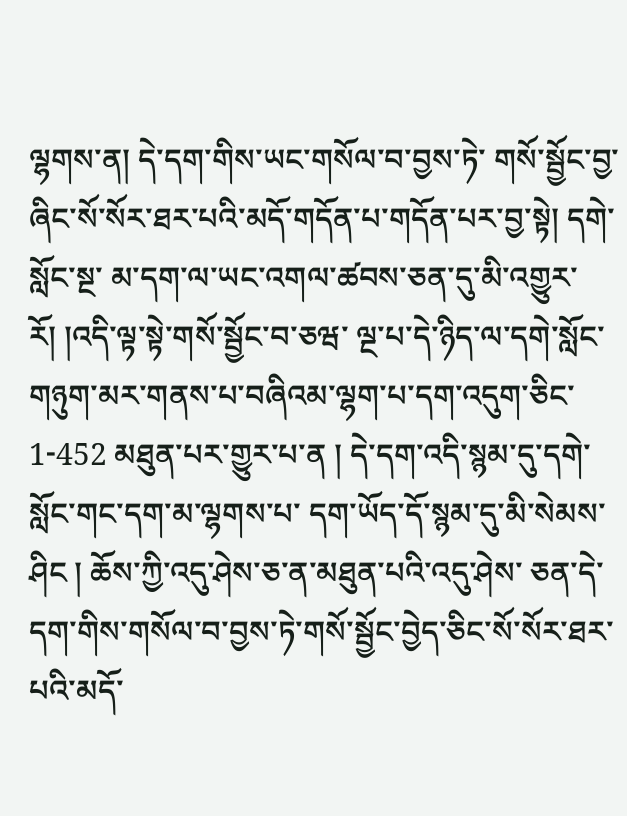ལྷགས་ན། དེ་དག་གིས་ཡང་གསོལ་བ་བྱས་ཏེ་ གསོ་སྦྱོང་བྱ་ཞིང་སོ་སོར་ཐར་པའི་མདོ་གདོན་པ་གདོན་པར་བྱ་སྟེ། དགེ་སློང་སྔ་ མ་དག་ལ་ཡང་འགལ་ཚབས་ཅན་དུ་མི་འགྱུར་རོ། །འདི་ལྟ་སྟེ་གསོ་སྦྱོང་བ་ཅཝ་ ལྔ་པ་དེ་ཉིད་ལ་དགེ་སློང་གཉུག་མར་གནས་པ་བཞིའམ་ལྷག་པ་དག་འདུག་ཅིང་ 1-452 མཐུན་པར་གྱུར་པ་ན ། དེ་དག་འདི་སྙམ་དུ་དགེ་སློང་གང་དག་མ་ལྷགས་པ་ དག་ཡོད་དོ་སྙམ་དུ་མི་སེམས་ཤིང ། ཆོས་ཀྱི་འདུ་ཤེས་ཅ་ན་མཐུན་པའི་འདུ་ཤེས་ ཅན་དེ་དག་གིས་གསོལ་བ་བྱས་ཏེ་གསོ་སྦྱོང་བྱེད་ཅིང་སོ་སོར་ཐར་པའི་མདོ་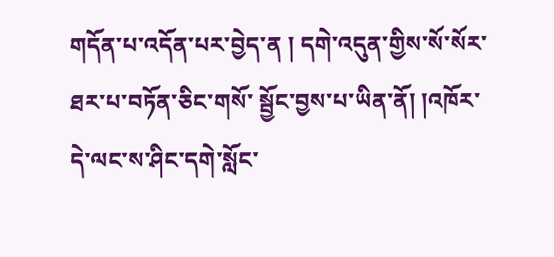གདོན་པ་འདོན་པར་བྱེད་ན ། དགེ་འདུན་གྱིས་སོ་སོར་ཐར་པ་བཏོན་ཅིང་གསོ་ སྦྱོང་བྱས་པ་ཡིན་ནོ། །འཁོར་དེ་ལང་ས་ཤིང་དགེ་སློང་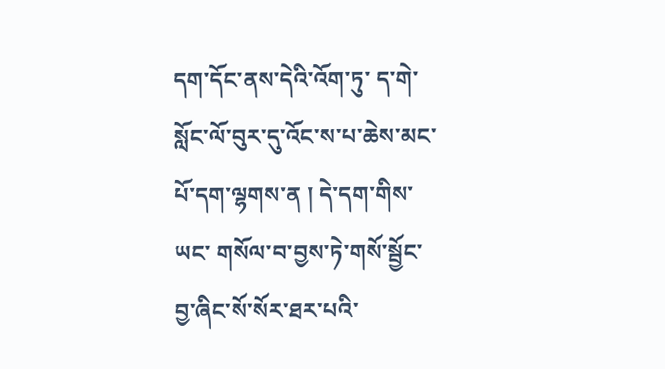དག་དོང་ནས་དེའི་འོག་ཏུ་ ད་གེ་སློང་ལོ་བུར་དུ་འོང་ས་པ་ཆེས་མང་པོ་དག་ལྷགས་ན ། དེ་དག་གིས་ཡང་ གསོལ་བ་བྱས་ཏེ་གསོ་སྦྱོང་བྱ་ཞིང་སོ་སོར་ཐར་པའི་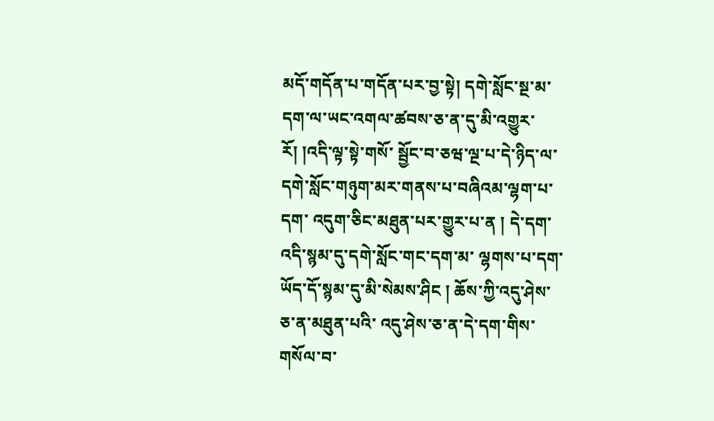མདོ་གདོན་པ་གདོན་པར་བྱ་སྟེ། དགེ་སློང་སྔ་མ་དག་ལ་ཡང་འགལ་ཚབས་ཅ་ན་དུ་མི་འགྱུར་རོ། །འདི་ལྟ་སྟེ་གསོ་ སྦྱོང་བ་ཅཝ་ལྔ་པ་དེ་ཉིད་ལ་དགེ་སློང་གཉུག་མར་གནས་པ་བཞིའམ་ལྷག་པ་དག་ འདུག་ཅིང་མཐུན་པར་གྱུར་པ་ན ། དེ་དག་འདི་སྙམ་དུ་དགེ་སློང་གང་དག་མ་ ལྷགས་པ་དག་ཡོད་དོ་སྙམ་དུ་མི་སེམས་ཤིང ། ཆོས་ཀྱི་འདུ་ཤེས་ཅ་ན་མཐུན་པའི་ འདུ་ཤེས་ཅ་ན་དེ་དག་གིས་གསོལ་བ་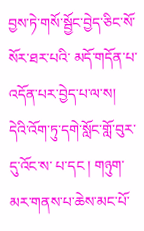བྱས་ཏེ་གསོ་སྦྱོང་བྱེད་ཅིང་སོ་སོར་ཐར་པའི་ མདོ་གདོན་པ་འདོན་པར་བྱེད་པ་ལ་ས། དེའི་འོག་ཏུ་དགེ་སློང་གློ་བུར་དུ་འོང་ས་ པ་དང ། གཉུག་མར་གནས་པ་ཆེས་མང་པོ་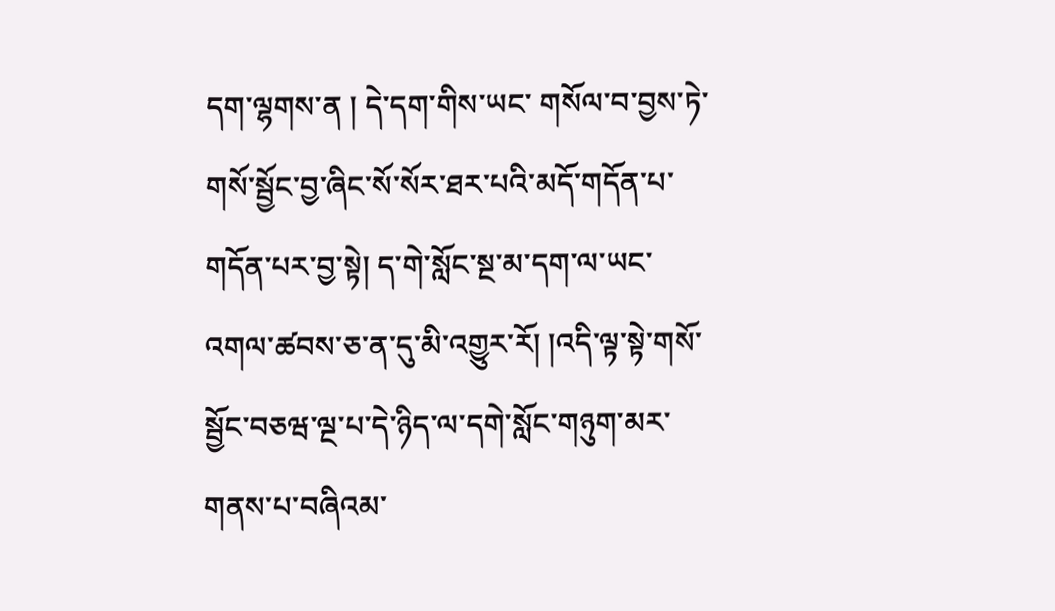དག་ལྷགས་ན ། དེ་དག་གིས་ཡང་ གསོལ་བ་བྱས་ཏེ་གསོ་སྦྱོང་བྱ་ཞིང་སོ་སོར་ཐར་པའི་མདོ་གདོན་པ་གདོན་པར་བྱ་སྟེ། ད་གེ་སློང་སྔ་མ་དག་ལ་ཡང་འགལ་ཚབས་ཅ་ན་དུ་མི་འགྱུར་རོ། །འདི་ལྟ་སྟེ་གསོ་ སྦྱོང་བཅཝ་ལྔ་པ་དེ་ཉིད་ལ་དགེ་སློང་གཉུག་མར་གནས་པ་བཞིའམ་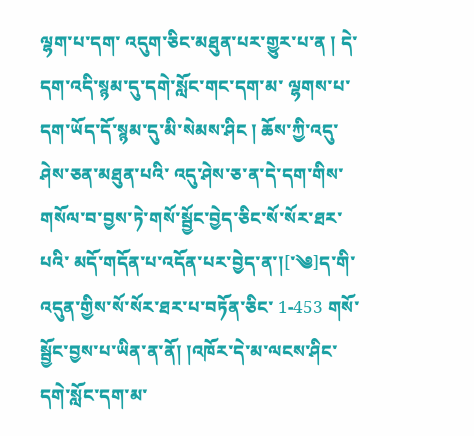ལྷག་པ་དག་ འདུག་ཅིང་མཐུན་པར་གྱུར་པ་ན ། དེ་དག་འདི་སྙམ་དུ་དགེ་སློང་གང་དག་མ་ ལྷགས་པ་དག་ཡོད་དོ་སྙམ་དུ་མི་སེམས་ཤིང ། ཆོས་ཀྱི་འདུ་ཤེས་ཅན་མཐུན་པའི་ འདུ་ཤེས་ཅ་ན་དེ་དག་གིས་གསོལ་བ་བྱས་ཏེ་གསོ་སྦྱོང་བྱེད་ཅིང་སོ་སོར་ཐར་པའི་ མདོ་གདོན་པ་འདོན་པར་བྱེད་ན་།[་༄]ད་གི་འདུན་གྱིས་སོ་སོར་ཐར་པ་བཏོན་ཅིང་ 1-453 གསོ་སྦྱོང་བྱས་པ་ཡིན་ན་ནོ། །འཁོར་དེ་མ་ལངས་ཤིང་དགེ་སློང་དག་མ་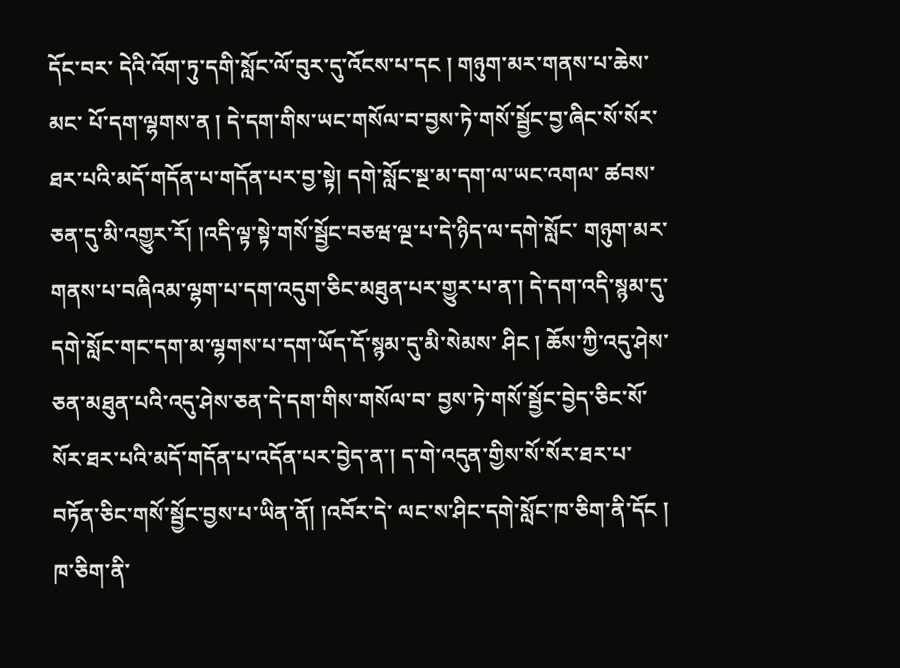དོང་བར་ དེའི་འོག་ཏུ་དགི་སློང་ལོ་བུར་དུ་འོངས་པ་དང ། གཉུག་མར་གནས་པ་ཆེས་མང་ པོ་དག་ལྷགས་ན ། དེ་དག་གིས་ཡང་གསོལ་བ་བྱས་ཏེ་གསོ་སྦྱོང་བྱ་ཞིང་སོ་སོར་ ཐར་པའི་མདོ་གདོན་པ་གདོན་པར་བྱ་སྟེ། དགེ་སློང་སྔ་མ་དག་ལ་ཡང་འགལ་ ཚབས་ཅན་དུ་མི་འགྱུར་རོ། །འདི་ལྟ་སྟེ་གསོ་སྦྱོང་བཅཝ་ལྔ་པ་དེ་ཉིད་ལ་དགེ་སློང་ གཉུག་མར་གནས་པ་བཞིའམ་ལྷག་པ་དག་འདུག་ཅིང་མཐུན་པར་གྱུར་པ་ན་། དེ་དག་འདི་སྙམ་དུ་དགེ་སློང་གང་དག་མ་ལྷགས་པ་དག་ཡོད་དོ་སྙམ་དུ་མི་སེམས་ ཤིང ། ཆོས་ཀྱི་འདུ་ཤེས་ཅན་མཐུན་པའི་འདུ་ཤེས་ཅན་དེ་དག་གིས་གསོལ་བ་ བྱས་ཏེ་གསོ་སྦྱོང་བྱེད་ཅིང་སོ་སོར་ཐར་པའི་མདོ་གདོན་པ་འདོན་པར་བྱེད་ན་། ད་གེ་འདུན་གྱིས་སོ་སོར་ཐར་པ་བཏོན་ཅིང་གསོ་སྦྱོང་བྱས་པ་ཡིན་ནོ། །འབོར་དེ་ ལང་ས་ཤིང་དགེ་སློང་ཁ་ཅིག་ནི་དོང ། ཁ་ཅིག་ནི་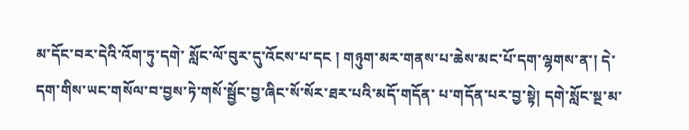མ་དོང་བར་དེའི་འོག་ཏུ་དགེ་ སློང་ལོ་བུར་དུ་འོངས་པ་དང ། གཉུག་མར་གནས་པ་ཆེས་མང་པོ་དག་ལྷགས་ན་། དེ་དག་གིས་ཡང་གསོལ་བ་བྱས་ཏེ་གསོ་སྦྱོང་བྱ་ཞིང་སོ་སོར་ཐར་པའི་མདོ་གདོན་ པ་གདོན་པར་བྱ་སྟེ། དགེ་སློང་སྔ་མ་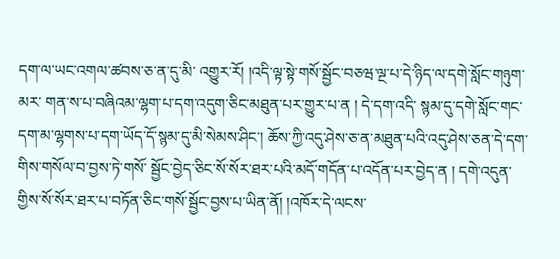དག་ལ་ཡང་འགལ་ཚབས་ཅ་ན་དུ་མི་ འགྱུར་རོ། །འདི་ལྟ་སྟེ་གསོ་སྦྱོང་བཅཝ་ལྔ་པ་དེ་ཉིད་ལ་དགེ་སློང་གཉུག་མར་ གན་ས་པ་བཞིའམ་ལྷག་པ་དག་འདུག་ཅིང་མཐུན་པར་གྱུར་པ་ན ། དེ་དག་འདི་ སྙམ་དུ་དགེ་སློང་གང་དག་མ་ལྷགས་པ་དག་ཡོད་དོ་སྙམ་དུ་མི་སེམས་ཤིང་། ཆོས་ཀྱི་འདུ་ཤེས་ཅ་ན་མཐུན་པའི་འདུ་ཤེས་ཅན་དེ་དག་གིས་གསོལ་བ་བྱས་ཏེ་གསོ་ སྦྱོང་བྱེད་ཅིང་སོ་སོར་ཐར་པའི་མདོ་གདོན་པ་འདོན་པར་བྱེད་ན ། དགེ་འདུན་ གྱིས་སོ་སོར་ཐར་པ་བཏོན་ཅིང་གསོ་སྦྱོང་བྱས་པ་ཡིན་ནོ། །འཁོར་དེ་ལངས་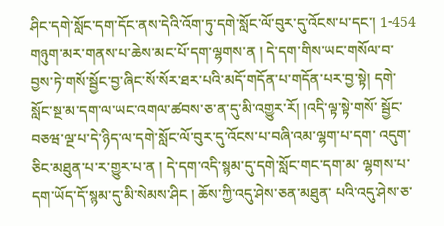ཤིང་དགེ་སློང་དག་དོང་ནས་དེའི་འོག་ཏུ་དགེ་སློང་ལོ་བུར་དུ་འོངས་པ་དང་། 1-454 གཉུག་མར་གནས་པ་ཆེས་མང་པོ་དག་ལྷགས་ན ། དེ་དག་གིས་ཡང་གསོལ་བ་ བྱས་ཏེ་གསོ་སྦྱོང་བྱ་ཞིང་སོ་སོར་ཐར་པའི་མདོ་གདོན་པ་གདོན་པར་བྱ་སྟེ། དགེ་ སློང་སྔ་མ་དག་ལ་ཡང་འགལ་ཚབས་ཅ་ན་དུ་མི་འགྱུར་རོ། །འདི་ལྟ་སྟེ་གསོ་ སྦྱོང་བཅཝ་ལྔ་པ་དེ་ཉིད་ལ་དགེ་སློང་ལོ་བུར་དུ་འོངས་པ་བཞི་འམ་ལྷག་པ་དག་ འདུག་ཅིང་མཐུན་པ་ར་གྱུར་པ་ན ། དེ་དག་འདི་སྙམ་དུ་དགེ་སློང་གང་དག་མ་ ལྷགས་པ་དག་ཡོད་དོ་སྙམ་དུ་མི་སེམས་ཤིང ། ཆོས་ཀྱི་འདུ་ཤེས་ཅན་མཐུན་ པའི་འདུ་ཤེས་ཅ་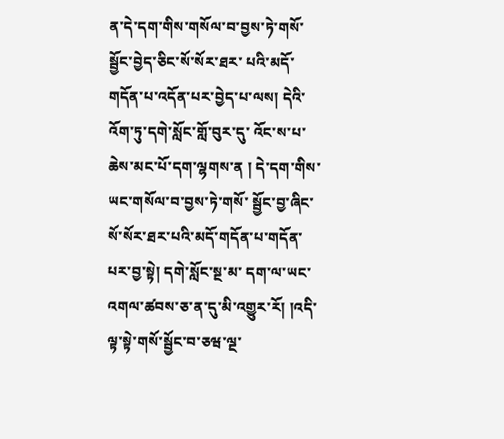ན་དེ་དག་གིས་གསོལ་བ་བྱས་ཏེ་གསོ་སྦྱོང་བྱེད་ཅིང་སོ་སོར་ཐར་ པའི་མདོ་གདོན་པ་འདོན་པར་བྱེད་པ་ལས། དེའི་འོག་ཏུ་དགེ་སློང་གློ་བུར་དུ་ འོང་ས་པ་ཆེས་མང་པོ་དག་ལྷགས་ན ། དེ་དག་གིས་ཡང་གསོལ་བ་བྱས་ཏེ་གསོ་ སྦྱོང་བྱ་ཞིང་སོ་སོར་ཐར་པའི་མདོ་གདོན་པ་གདོན་པར་བྱ་སྟེ། དགེ་སློང་སྔ་མ་ དག་ལ་ཡང་འགལ་ཚབས་ཅ་ན་དུ་མི་འགྱུར་རོ། །འདི་ལྟ་སྟེ་གསོ་སྦྱོང་བ་ཅཝ་ལྔ་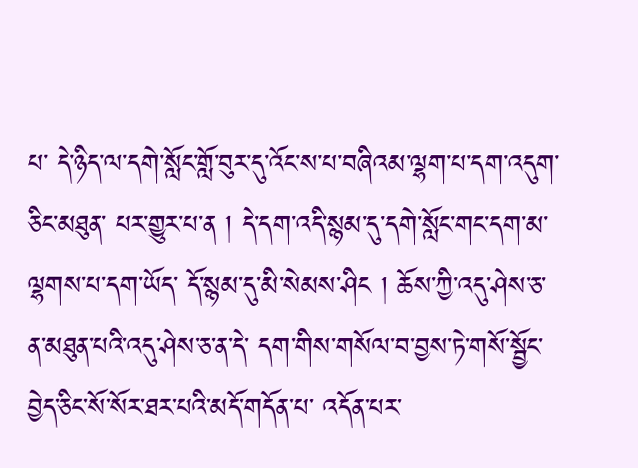པ་ དེ་ཉིད་ལ་དགེ་སློང་གློ་བུར་དུ་འོང་ས་པ་བཞིའམ་ལྷག་པ་དག་འདུག་ཅིང་མཐུན་ པར་གྱུར་པ་ན ། དེ་དག་འདི་སྙམ་དུ་དགེ་སློང་གང་དག་མ་ལྷགས་པ་དག་ཡོད་ དོ་སྙམ་དུ་མི་སེམས་ཤིང ། ཆོས་ཀྱི་འདུ་ཤེས་ཅ་ན་མཐུན་པའི་འདུ་ཤེས་ཅ་ན་དེ་ དག་གིས་གསོལ་བ་བྱས་ཏེ་གསོ་སྦྱོང་བྱེད་ཅིང་སོ་སོར་ཐར་པའི་མདོ་གདོན་པ་ འདོན་པར་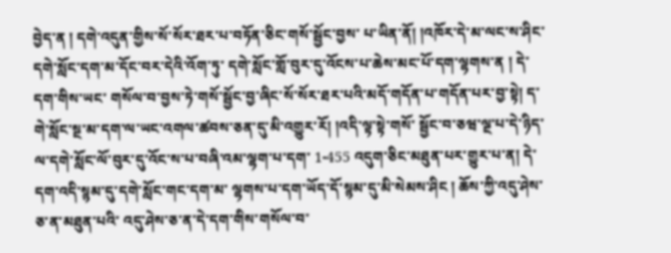བྱེད་ན ། དགེ་འདུན་གྱིས་སོ་སོར་ཐར་པ་བཏོན་ཅིང་གསོ་སྦྱོང་བྱས་ པ་ཡིན་ནོ། །འཁོར་དེ་མ་ལང་ས་ཤིང་དགེ་སློང་དག་མ་དོང་བར་དེའི་འོག་ཏུ་ དགེ་སློང་གློ་བུར་དུ་འོངས་པ་ཆེས་མང་པོ་དག་ལྷགས་ན ། དེ་དག་གིས་ཡང་ གསོལ་བ་བྱས་ཏེ་གསོ་སྦྱོང་བྱ་ཞིང་སོ་སོར་ཐར་པའི་མདོ་གདོན་པ་གདོན་པར་བྱ་སྟེ། ད་གེ་སློང་སྔ་མ་དག་ལ་ཡང་འགལ་ཚབས་ཅན་དུ་མི་འགྱུར་རོ། །འདི་ལྟ་སྟེ་གསོ་ སྦྱོང་བ་ཅཝ་ལྔ་པ་དེ་ཉིད་ལ་དགེ་སློང་ལོ་བུར་དུ་འོང་ས་པ་བཞི་འམ་ལྷག་པ་དག་ 1-455 འདུག་ཅིང་མཐུན་པར་གྱུར་པ་ན། དེ་དག་འདི་སྙམ་དུ་དགེ་སློང་གང་དག་མ་ ལྷགས་པ་དག་ཡོད་དོ་སྙམ་དུ་མི་སེམས་ཤིང ། ཆོས་ཀྱི་འདུ་ཤེས་ཅ་ན་མཐུན་པའི་ འདུ་ཤེས་ཅ་ན་དེ་དག་གིས་གསོལ་བ་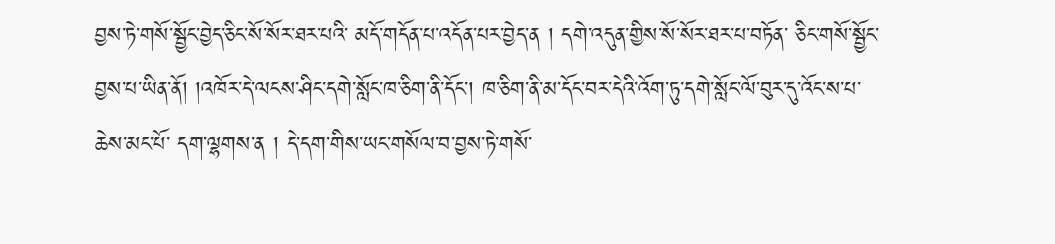བྱས་ཏེ་གསོ་སྦྱོང་བྱེད་ཅིང་སོ་སོར་ཐར་པའི་ མདོ་གདོན་པ་འདོན་པར་བྱེད་ན ། དགེ་འདུན་གྱིས་སོ་སོར་ཐར་པ་བཏོན་ ཅིང་གསོ་སྦྱོང་བྱས་པ་ཡིན་ནོ། །འཁོར་དེ་ལངས་ཤིང་དགེ་སློང་ཁ་ཅིག་ནི་དོང་། ཁ་ཅིག་ནི་མ་དོང་བར་དེའི་འོག་ཏུ་དགེ་སློང་ལོ་བུར་དུ་འོང་ས་པ་ཆེས་མང་པོ་ དག་ལྷགས་ན ། དེ་དག་གིས་ཡང་གསོལ་བ་བྱས་ཏེ་གསོ་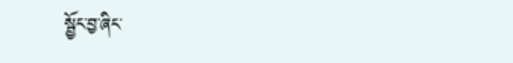སྦྱོང་བྱ་ཞིང་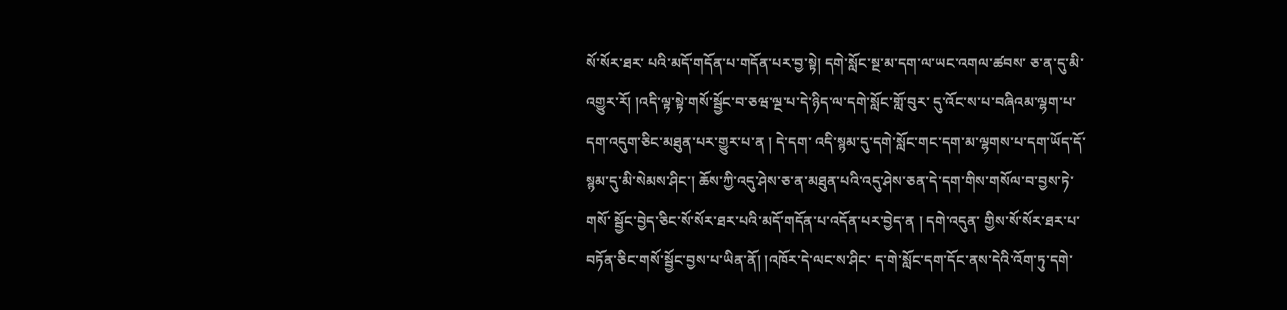སོ་སོར་ཐར་ པའི་མདོ་གདོན་པ་གདོན་པར་བྱ་སྟེ། དགེ་སློང་སྔ་མ་དག་ལ་ཡང་འགལ་ཚབས་ ཅ་ན་དུ་མི་འགྱུར་རོ། །འདི་ལྟ་སྟེ་གསོ་སྦྱོང་བ་ཅཝ་ལྔ་པ་དེ་ཉིད་ལ་དགེ་སློང་གློ་བུར་ དུ་འོང་ས་པ་བཞིའམ་ལྷག་པ་དག་འདུག་ཅིང་མཐུན་པར་གྱུར་པ་ན ། དེ་དག་ འདི་སྙམ་དུ་དགེ་སློང་གང་དག་མ་ལྷགས་པ་དག་ཡོད་དོ་སྙམ་དུ་མི་སེམས་ཤིང་། ཆོས་ཀྱི་འདུ་ཤེས་ཅ་ན་མཐུན་པའི་འདུ་ཤེས་ཅན་དེ་དག་གིས་གསོལ་བ་བྱས་ཏེ་གསོ་ སྦྱོང་བྱེད་ཅིང་སོ་སོར་ཐར་པའི་མདོ་གདོན་པ་འདོན་པར་བྱེད་ན ། དགེ་འདུན་ གྱིས་སོ་སོར་ཐར་པ་བཏོན་ཅིང་གསོ་སྦྱོང་བྱས་པ་ཡིན་ནོ། །འཁོར་དེ་ལང་ས་ཤིང་ ད་གེ་སློང་དག་དོང་ནས་དེའི་འོག་ཏུ་དགེ་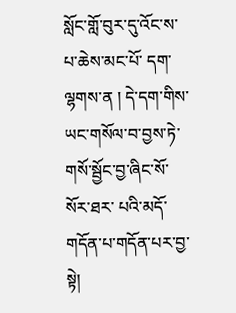སློང་གློ་བུར་དུ་འོང་ས་པ་ཆེས་མང་པོ་ དག་ལྷགས་ན ། དེ་དག་གིས་ཡང་གསོལ་བ་བྱས་ཏེ་གསོ་སྦྱོང་བྱ་ཞིང་སོ་སོར་ཐར་ པའི་མདོ་གདོན་པ་གདོན་པར་བྱ་སྟེ།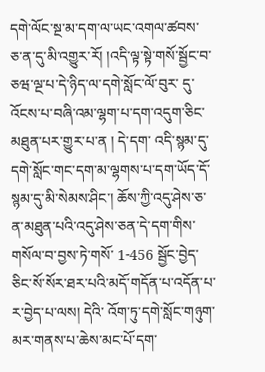དགེ་ལོང་སྔ་མ་དག་ལ་ཡང་འགལ་ཚབས་ ཅ་ན་དུ་མི་འགྱུར་རོ། །འདི་ལྟ་སྟེ་གསོ་སྦྱོང་བ་ཅཝ་ལྔ་པ་དེ་ཉིད་ལ་དགེ་སློང་ལོ་བུར་ དུ་འོངས་པ་བཞི་འམ་ལྷག་པ་དག་འདུག་ཅིང་མཐུན་པར་གྱུར་པ་ན ། དེ་དག་ འདི་སྙམ་དུ་དགེ་སློང་གང་དག་མ་ལྷགས་པ་དག་ཡོད་དོ་སྙམ་དུ་མི་སེམས་ཤིང་། ཆོས་ཀྱི་འདུ་ཤེས་ཅ་ན་མཐུན་པའི་འདུ་ཤེས་ཅན་དེ་དག་གིས་གསོལ་བ་བྱས་ཏེ་གསོ་ 1-456 སྦྱོང་བྱེད་ཅིང་སོ་སོར་ཐར་པའི་མདོ་གདོན་པ་འདོན་པ་ར་བྱེད་པ་ལས། དེའི་ འོག་ཏུ་དགེ་སློང་གཉུག་མར་གནས་པ་ཆེས་མང་པོ་དག་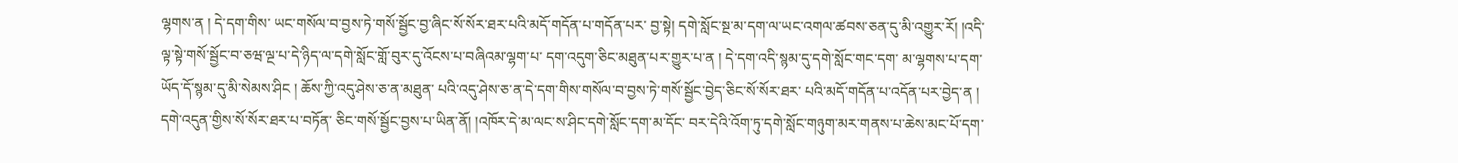ལྷགས་ན ། དེ་དག་གིས་ ཡང་གསོལ་བ་བྱས་ཏེ་གསོ་སྦྱོང་བྱ་ཞིང་སོ་སོར་ཐར་པའི་མདོ་གདོན་པ་གདོན་པར་ བྱ་སྟེ། དགེ་སློང་སྔ་མ་དག་ལ་ཡང་འགལ་ཚབས་ཅན་དུ་མི་འགྱུར་རོ། །འདི་ ལྟ་སྟེ་གསོ་སྦྱོང་བ་ཅཝ་ལྔ་པ་དེ་ཉིད་ལ་དགེ་སློང་གློ་བུར་དུ་འོངས་པ་བཞིའམ་ལྷག་པ་ དག་འདུག་ཅིང་མཐུན་པར་གྱུར་པ་ན ། དེ་དག་འདི་སྙམ་དུ་དགེ་སློང་གང་དག་ མ་ལྷགས་པ་དག་ཡོད་དོ་སྙམ་དུ་མི་སེམས་ཤིང ། ཆོས་ཀྱི་འདུ་ཤེས་ཅ་ན་མཐུན་ པའི་འདུ་ཤེས་ཅ་ན་དེ་དག་གིས་གསོལ་བ་བྱས་ཏེ་གསོ་སྦྱོང་བྱེད་ཅིང་སོ་སོར་ཐར་ པའི་མདོ་གདོན་པ་འདོན་པར་བྱེད་ན ། དགེ་འདུན་གྱིས་སོ་སོར་ཐར་པ་བཏོན་ ཅིང་གསོ་སྦྱོང་བྱས་པ་ཡིན་ནོ། །འཁོར་དེ་མ་ལང་ས་ཤིང་དགེ་སློང་དག་མ་དོང་ བར་དེའི་འོག་ཏུ་དགེ་སློང་གཉུག་མར་གནས་པ་ཆེས་མང་པོ་དག་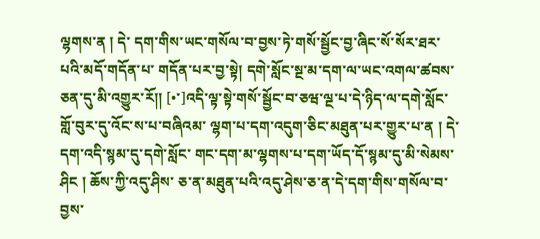ལྷགས་ན ། དེ་ དག་གིས་ཡང་གསོལ་བ་བྱས་ཏེ་གསོ་སྦྱོང་བྱ་ཞིང་སོ་སོར་ཐར་པའི་མདོ་གདོན་པ་ གདོན་པར་བྱ་སྟེ། དགེ་སློང་སྔ་མ་དག་ལ་ཡང་འགལ་ཚབས་ཅན་དུ་མི་འགྱུར་རོ།། [•་]འདི་ལྟ་སྟེ་གསོ་སྦྱོང་བ་ཅཝ་ལྔ་པ་དེ་ཉིད་ལ་དགེ་སློང་གློ་བུར་དུ་འོང་ས་པ་བཞིའམ་ ལྷག་པ་དག་འདུག་ཅིང་མཐུན་པར་གྱུར་པ་ན ། དེ་དག་འདི་སྙམ་དུ་དགེ་སློང་ གང་དག་མ་ལྷགས་པ་དག་ཡོད་དོ་སྙམ་དུ་མི་སེམས་ཤིང ། ཆོས་ཀྱི་འདུ་ཤིས་ ཅ་ན་མཐུན་པའི་འདུ་ཤེས་ཅ་ན་དེ་དག་གིས་གསོལ་བ་བྱས་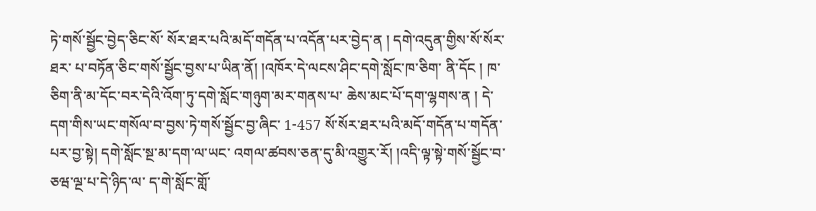ཏེ་གསོ་སྦྱོང་བྱེད་ཅིང་སོ་ སོར་ཐར་པའི་མདོ་གདོན་པ་འདོན་པར་བྱེད་ན ། དགེ་འདུན་གྱིས་སོ་སོར་ཐར་ པ་བཏོན་ཅིང་གསོ་སྦྱོང་བྱས་པ་ཡིན་ནོ། །འཁོར་དེ་ལངས་ཤིང་དགེ་སློང་ཁ་ཅིག་ ནི་དོང ། ཁ་ཅིག་ནི་མ་དོང་བར་དེའི་འོག་ཏུ་དགེ་སློང་གཉུག་མར་གནས་པ་ ཆེས་མང་པོ་དག་ལྷགས་ན ། དེ་དག་གིས་ཡང་གསོལ་བ་བྱས་ཏེ་གསོ་སྦྱོང་བྱ་ཞིང་ 1-457 སོ་སོར་ཐར་པའི་མདོ་གདོན་པ་གདོན་པར་བྱ་སྟེ། དགེ་སློང་སྔ་མ་དག་ལ་ཡང་ འགལ་ཚབས་ཅན་དུ་མི་འགྱུར་རོ། །འདི་ལྟ་སྟེ་གསོ་སྦྱོང་བ་ཅཝ་ལྔ་པ་དེ་ཉིད་ལ་ ད་གེ་སློང་གློ་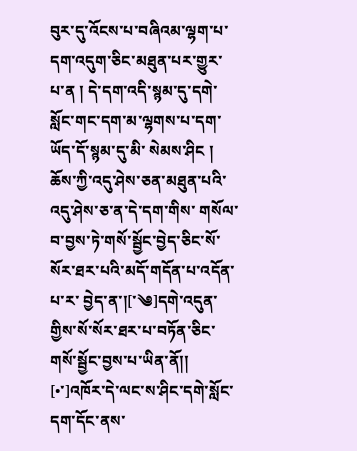བུར་དུ་འོངས་པ་བཞིའམ་ལྷག་པ་དག་འདུག་ཅིང་མཐུན་པར་གྱུར་ པ་ན ། དེ་དག་འདི་སྙམ་དུ་དགེ་སློང་གང་དག་མ་ལྷགས་པ་དག་ཡོད་དོ་སྙམ་དུ་མི་ སེམས་ཤིང ། ཆོས་ཀྱི་འདུ་ཤེས་ཅན་མཐུན་པའི་འདུ་ཤེས་ཅ་ན་དེ་དག་གིས་ གསོལ་བ་བྱས་ཏེ་གསོ་སྦྱོང་བྱེད་ཅིང་སོ་སོར་ཐར་པའི་མདོ་གདོན་པ་འདོན་པ་ར་ བྱེད་ན་།[་༄]དགེ་འདུན་གྱིས་སོ་སོར་ཐར་པ་བཏོན་ཅིང་གསོ་སྦྱོང་བྱས་པ་ཡིན་ནོ།། [•་]འཁོར་དེ་ལང་ས་ཤིང་དགེ་སློང་དག་དོང་ནས་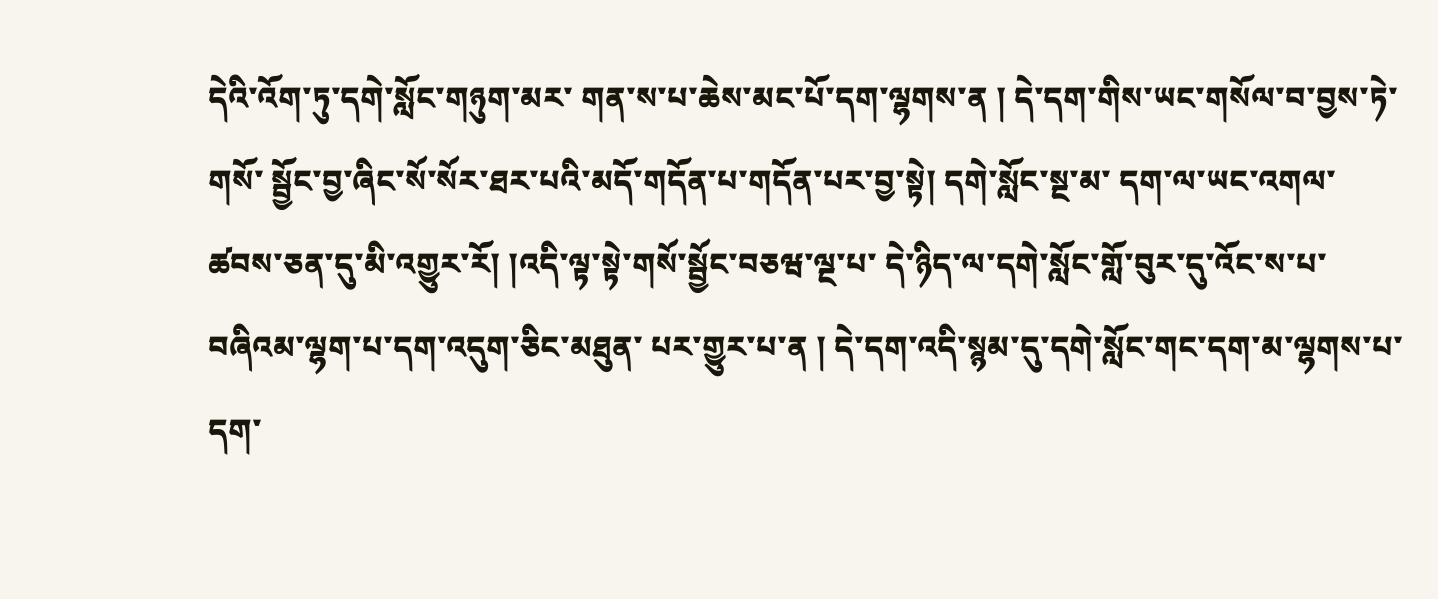དེའི་འོག་ཏུ་དགེ་སློང་གཉུག་མར་ གན་ས་པ་ཆེས་མང་པོ་དག་ལྷགས་ན ། དེ་དག་གིས་ཡང་གསོལ་བ་བྱས་ཏེ་གསོ་ སྦྱོང་བྱ་ཞིང་སོ་སོར་ཐར་པའི་མདོ་གདོན་པ་གདོན་པར་བྱ་སྟེ། དགེ་སློང་སྔ་མ་ དག་ལ་ཡང་འགལ་ཚབས་ཅན་དུ་མི་འགྱུར་རོ། །འདི་ལྟ་སྟེ་གསོ་སྦྱོང་བཅཝ་ལྔ་པ་ དེ་ཉིད་ལ་དགེ་སློང་གློ་བུར་དུ་འོང་ས་པ་བཞིའམ་ལྷག་པ་དག་འདུག་ཅིང་མཐུན་ པར་གྱུར་པ་ན ། དེ་དག་འདི་སྙམ་དུ་དགེ་སློང་གང་དག་མ་ལྷགས་པ་དག་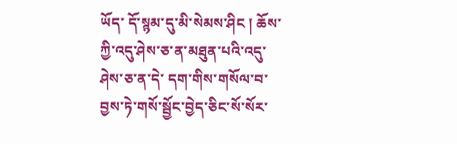ཡོད་ དོ་སྙམ་དུ་མི་སེམས་ཤིང ། ཆོས་ཀྱི་འདུ་ཤེས་ཅ་ན་མཐུན་པའི་འདུ་ཤེས་ཅ་ན་དེ་ དག་གིས་གསོལ་བ་བྱས་ཏེ་གསོ་སྦྱོང་བྱེད་ཅིང་སོ་སོར་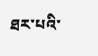ཐར་པའི་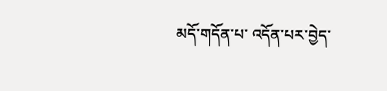མདོ་གདོན་པ་ འདོན་པར་བྱེད་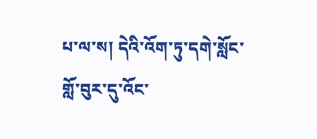པ་ལ་ས། དེའི་འོག་ཏུ་དགེ་སློང་གློ་བུར་དུ་འོང་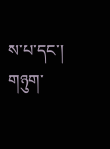ས་པ་དང་། གཉུག་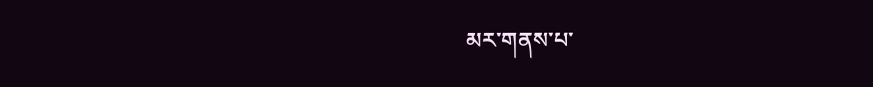མར་གནས་པ་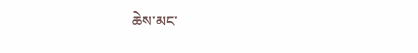ཆེས་མང་